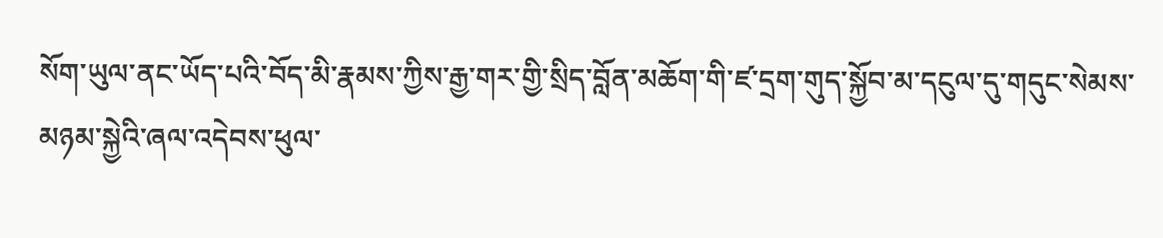སོག་ཡུལ་ནང་ཡོད་པའི་བོད་མི་རྣམས་ཀྱིས་རྒྱ་གར་གྱི་སྲིད་བློན་མཆོག་གི་ཛ་དྲག་གུད་སྐྱོབ་མ་དངུལ་དུ་གདུང་སེམས་མཉམ་སྐྱེའི་ཞལ་འདེབས་ཕུལ་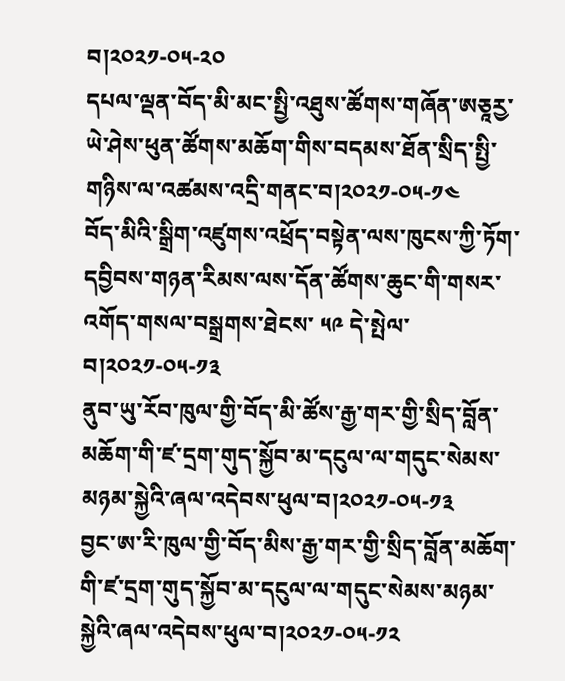བ།༢༠༢༡-༠༥-༢༠
དཔལ་ལྡན་བོད་མི་མང་སྤྱི་འཐུས་ཚོགས་གཞོན་ཨཅཱརྱ་ཡེ་ཤེས་ཕུན་ཚོགས་མཆོག་གིས་བདམས་ཐོན་སྲིད་སྤྱི་གཉིས་ལ་འཚམས་འདྲི་གནང་བ།༢༠༢༡-༠༥-༡༤
བོད་མིའི་སྒྲིག་འཛུགས་འཕྲོད་བསྟེན་ལས་ཁུངས་ཀྱི་ཏོག་དབྱིབས་གཉན་རིམས་ལས་དོན་ཚོགས་ཆུང་གི་གསར་འགོད་གསལ་བསྒྲགས་ཐེངས་ ༥༩ དེ་སྤེལ་བ།༢༠༢༡-༠༥-༡༣
ནུབ་ཡུ་རོབ་ཁུལ་གྱི་བོད་མི་ཚོས་རྒྱ་གར་གྱི་སྲིད་བློན་མཆོག་གི་ཛ་དྲག་གུད་སྐྱོབ་མ་དངུལ་ལ་གདུང་སེམས་མཉམ་སྐྱེའི་ཞལ་འདེབས་ཕུལ་བ།༢༠༢༡-༠༥-༡༣
བྱང་ཨ་རི་ཁུལ་གྱི་བོད་མིས་རྒྱ་གར་གྱི་སྲིད་བློན་མཆོག་གི་ཛ་དྲག་གུད་སྐྱོབ་མ་དངུལ་ལ་གདུང་སེམས་མཉམ་སྐྱེའི་ཞལ་འདེབས་ཕུལ་བ།༢༠༢༡-༠༥-༡༢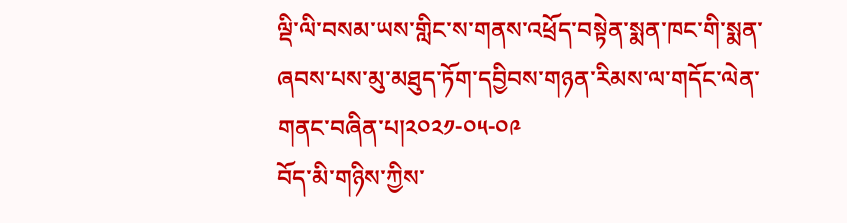ལྡི་ལི་བསམ་ཡས་གླིང་ས་གནས་འཕྲོད་བསྟེན་སྨན་ཁང་གི་སྨན་ཞབས་པས་མུ་མཐུད་ཏོག་དབྱིབས་གཉན་རིམས་ལ་གདོང་ལེན་གནང་བཞིན་པ།༢༠༢༡-༠༥-༠༩
བོད་མི་གཉིས་ཀྱིས་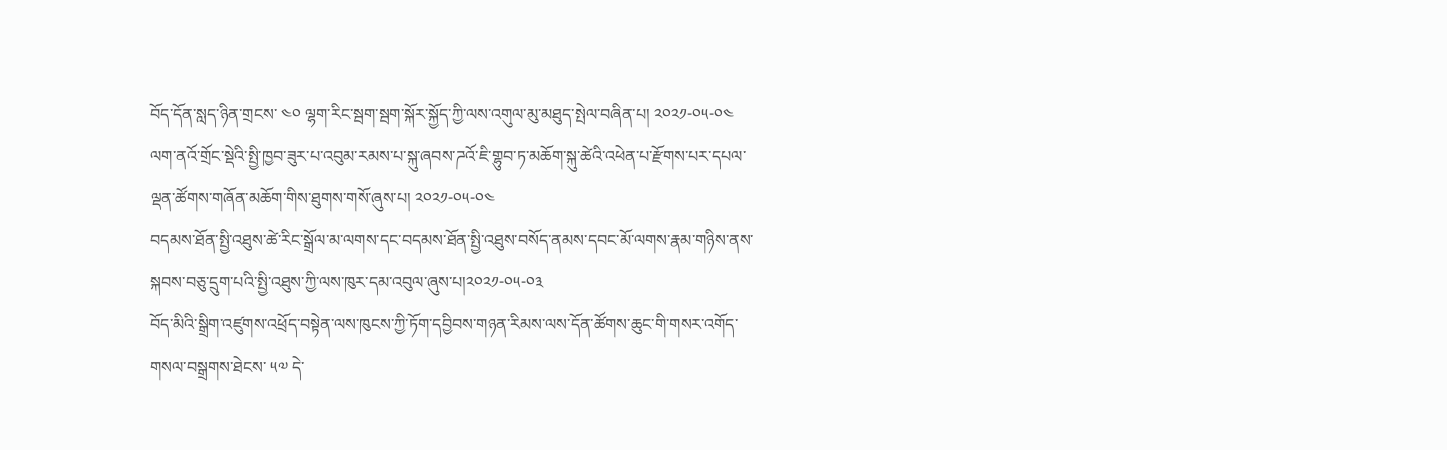བོད་དོན་སླད་ཉིན་གྲངས་ ༤༠ ལྷག་རིང་སྦག་སྦག་སྐོར་སྐྱོད་ཀྱི་ལས་འགུལ་མུ་མཐུད་སྤེལ་བཞིན་པ། ༢༠༢༡-༠༥-༠༤
ལག་ནའོ་གྲོང་སྡེའི་སྤྱི་ཁྱབ་ཟུར་པ་འབུམ་རམས་པ་སྐུ་ཞབས་ཌའོ་ཇི་གྷུབ་ཏ་མཆོག་སྐུ་ཚེའི་འཕེན་པ་རྫོགས་པར་དཔལ་ལྡན་ཚོགས་གཞོན་མཆོག་གིས་ཐུགས་གསོ་ཞུས་པ། ༢༠༢༡-༠༥-༠༤
བདམས་ཐོན་སྤྱི་འཐུས་ཚེ་རིང་སྒྲོལ་མ་ལགས་དང་བདམས་ཐོན་སྤྱི་འཐུས་བསོད་ནམས་དབང་མོ་ལགས་རྣམ་གཉིས་ནས་སྐབས་བཅུ་དྲུག་པའི་སྤྱི་འཐུས་ཀྱི་ལས་ཁུར་དམ་འབུལ་ཞུས་པ།༢༠༢༡-༠༥-༠༣
བོད་མིའི་སྒྲིག་འཛུགས་འཕྲོད་བསྟེན་ལས་ཁུངས་ཀྱི་ཏོག་དབྱིབས་གཉན་རིམས་ལས་དོན་ཚོགས་ཆུང་གི་གསར་འགོད་གསལ་བསྒྲགས་ཐེངས་ ༥༧ དེ་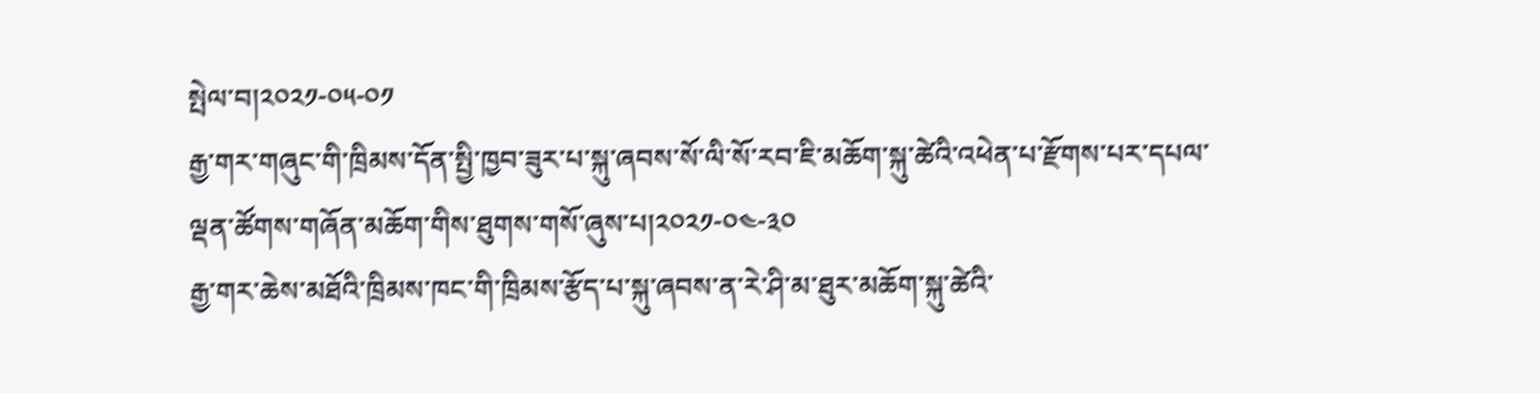སྤེལ་བ།༢༠༢༡-༠༥-༠༡
རྒྱ་གར་གཞུང་གི་ཁྲིམས་དོན་སྤྱི་ཁྱབ་ཟུར་པ་སྐུ་ཞབས་སོ་ལི་སོ་རབ་ཇི་མཆོག་སྐུ་ཚེའི་འཕེན་པ་རྫོགས་པར་དཔལ་ལྡན་ཚོགས་གཞོན་མཆོག་གིས་ཐུགས་གསོ་ཞུས་པ།༢༠༢༡-༠༤-༣༠
རྒྱ་གར་ཆེས་མཐོའི་ཁྲིམས་ཁང་གི་ཁྲིམས་རྩོད་པ་སྐུ་ཞབས་ན་རེ་ཤི་མ་ཐུར་མཆོག་སྐུ་ཚེའི་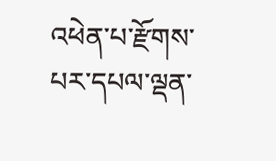འཕེན་པ་རྫོགས་པར་དཔལ་ལྡན་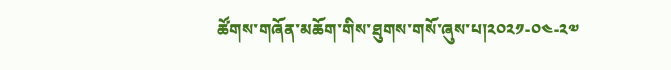ཚོགས་གཞོན་མཆོག་གིས་ཐུགས་གསོ་ཞུས་པ།༢༠༢༡-༠༤-༢༧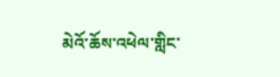མེའོ་ཆོས་འཕེལ་གླིང་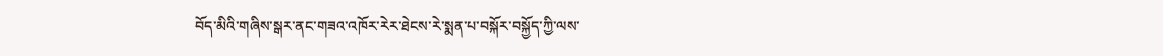བོད་མིའི་གཞིས་སྒར་ནང་གཟའ་འཁོར་རེར་ཐེངས་རེ་སྨན་པ་བསྐོར་བསྐྱོད་ཀྱི་ལས་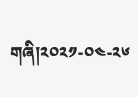གཞི།༢༠༢༡-༠༤-༢༦